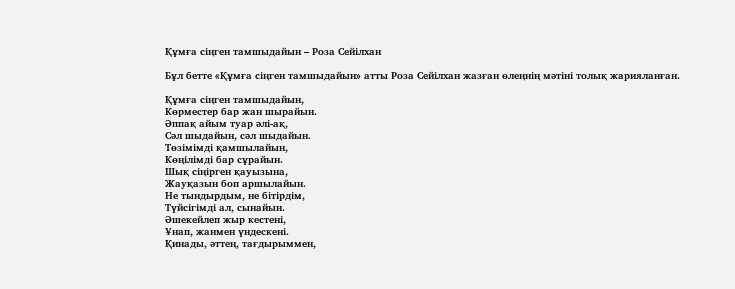Құмға сiңген тамшыдайын – Роза Сейілхан

Бұл бетте «Құмға сiңген тамшыдайын» атты Роза Сейілхан жазған өлеңнің мәтіні толық жарияланған.

Құмға сiңген тамшыдайын,
Көрместер бар жан шырайын.
Әппақ айым туар әлi-ақ,
Сәл шыдайын, сәл шыдайын.
Төзiмiмдi қамшылайын,
Көңiлiмдi бар сұрайын.
Шық сiңiрген қауызына,
Жауқазын боп аршылайын.
Не тындырдым, не бiтiрдiм,
Түйсiгiмдi ал, сынайын.
Әшекейлеп жыр кестенi,
Ұнап, жанмен үндескенi.
Қинады, әттең, тағдырыммен,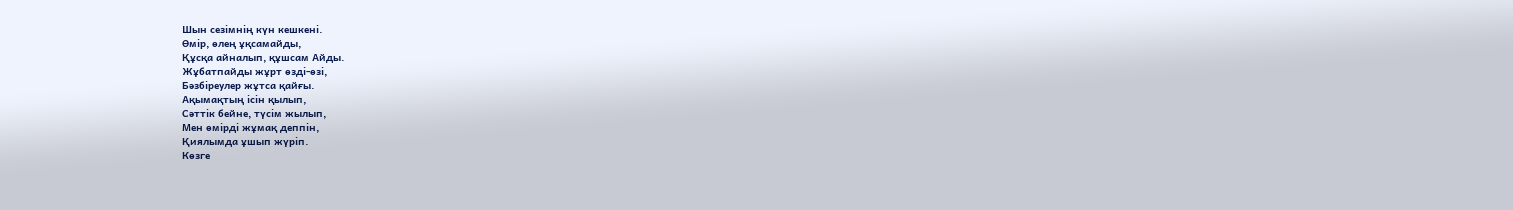Шын сезiмнiң күн кешкенi.
Өмiр, өлең ұқсамайды,
Құсқа айналып, құшсам Айды.
Жұбатпайды жұрт өздi-өзi,
Бәзбiреулер жұтса қайғы.
Ақымақтың iсiн қылып,
Сәттiк бейне, түсiм жылып,
Мен өмiрдi жұмақ деппiн,
Қиялымда ұшып жүрiп.
Көзге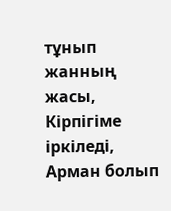тұнып жанның жасы,
Кiрпiгiме iркiледi,
Арман болып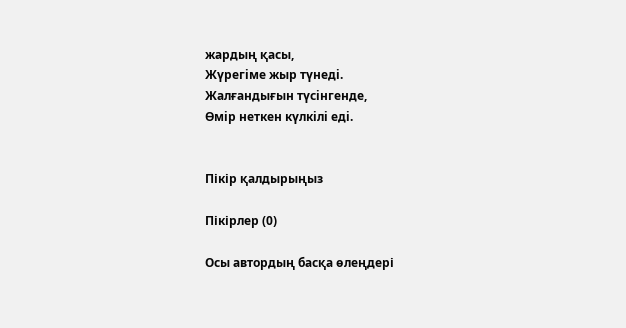жардың қасы,
Жүрегiме жыр түнедi.
Жалғандығын түсiнгенде,
Өмiр неткен күлкiлi едi.


Пікір қалдырыңыз

Пікірлер (0)

Осы автордың басқа өлеңдері